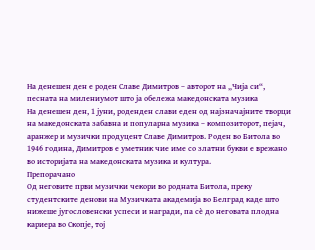На денешен ден е роден Славе Димитров – авторот на „Чија си“, песната на милениумот што ја обележа македонската музика
На денешен ден, 1 јуни, роденден слави еден од најзначајните творци на македонската забавна и популарна музика – композиторот, пејач, аранжер и музички продуцент Славе Димитров. Роден во Битола во 1946 година, Димитров е уметник чие име со златни букви е врежано во историјата на македонската музика и култура.
Препорачано
Од неговите први музички чекори во родната Битола, преку студентските денови на Музичката академија во Белград каде што нижеше југословенски успеси и награди, па сè до неговата плодна кариера во Скопје, тој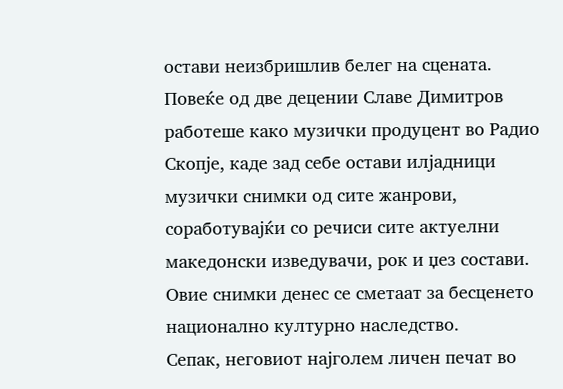остави неизбришлив белег на сцената.
Повеќе од две децении Славе Димитров работеше како музички продуцент во Радио Скопје, каде зад себе остави илјадници музички снимки од сите жанрови, соработувајќи со речиси сите актуелни македонски изведувачи, рок и џез состави. Овие снимки денес се сметаат за бесценето национално културно наследство.
Сепак, неговиот најголем личен печат во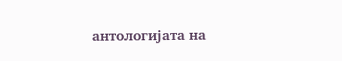антологијата на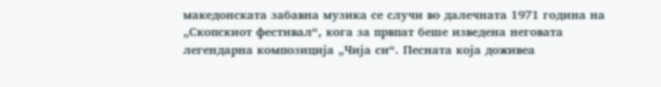македонската забавна музика се случи во далечната 1971 година на „Скопскиот фестивал“, кога за првпат беше изведена неговата легендарна композиција „Чија си“. Песната која доживеа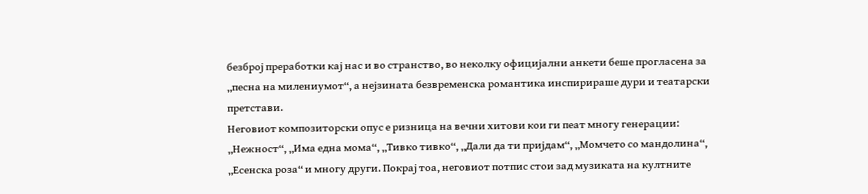безброј преработки кај нас и во странство, во неколку официјални анкети беше прогласена за „песна на милениумот“, а нејзината безвременска романтика инспирираше дури и театарски претстави.
Неговиот композиторски опус е ризница на вечни хитови кои ги пеат многу генерации: „Нежност“, „Има една мома“, „Тивко тивко“, „Дали да ти пријдам“, „Момчето со мандолина“, „Есенска роза“ и многу други. Покрај тоа, неговиот потпис стои зад музиката на култните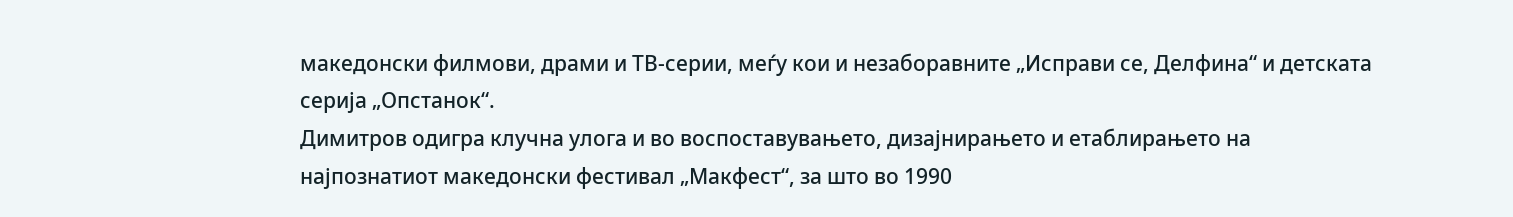македонски филмови, драми и ТВ-серии, меѓу кои и незаборавните „Исправи се, Делфина“ и детската серија „Опстанок“.
Димитров одигра клучна улога и во воспоставувањето, дизајнирањето и етаблирањето на најпознатиот македонски фестивал „Макфест“, за што во 1990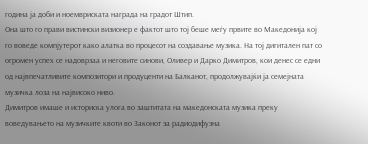година ја доби и ноемвриската награда на градот Штип.
Она што го прави вистински визионер е фактот што тој беше меѓу првите во Македонија кој го воведе компјутерот како алатка во процесот на создавање музика. На тој дигитален пат со огромен успех се надоврзаа и неговите синови, Оливер и Дарко Димитров, кои денес се едни од највпечатливите композитори и продуценти на Балканот, продолжувајќи ја семејната музичка лоза на највисоко ниво.
Димитров имаше и историска улога во заштитата на македонската музика преку воведувањето на музичките квоти во Законот за радиодифузна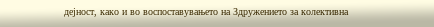дејност, како и во воспоставувањето на Здружението за колективна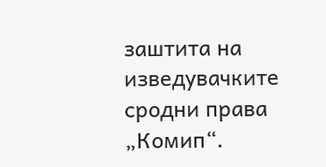заштита на изведувачките сродни права „Комип“.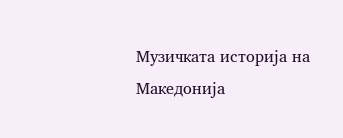Музичката историја на Македонија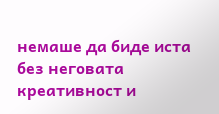немаше да биде иста без неговата креативност и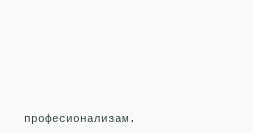професионализам.